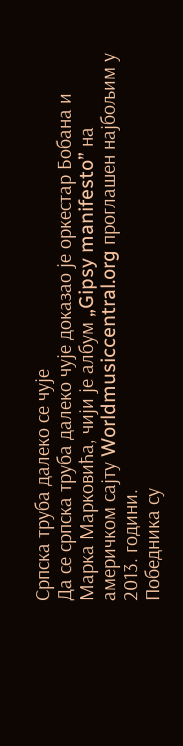Српска труба далеко се чује
Да се српска труба далеко чује доказао је оркестар Бобана и Марка Марковића, чији је албум „Gipsy manifesto” на америчком сајту Worldmusiccentral.org проглашен најбољим у 2013. години.
Победника су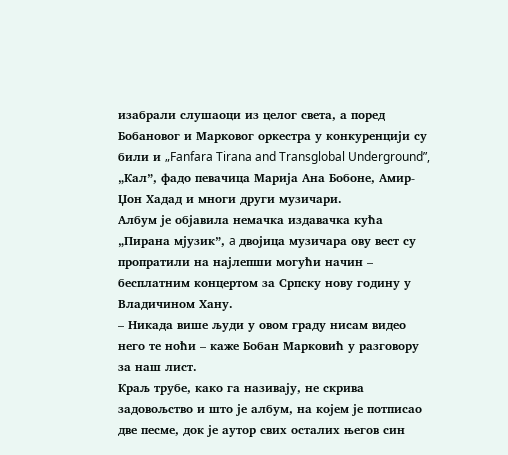изабрали слушаоци из целог света, а поред Бобановог и Марковог оркестра у конкуренцији су били и „Fanfara Tirana and Transglobal Underground”, „Кал”, фадо певачица Марија Ана Бобоне, Амир-Џон Хадад и многи други музичари.
Албум је објавила немачка издавачка кућа „Пирана мјузик”, a двојица музичара ову вест су пропратили на најлепши могући начин – бесплатним концертом за Српску нову годину у Владичином Хану.
– Никада више људи у овом граду нисам видео него те ноћи – каже Бобан Марковић у разговору за наш лист.
Краљ трубе, како га називају, не скрива задовољство и што је албум, на којем је потписао две песме, док је аутор свих осталих његов син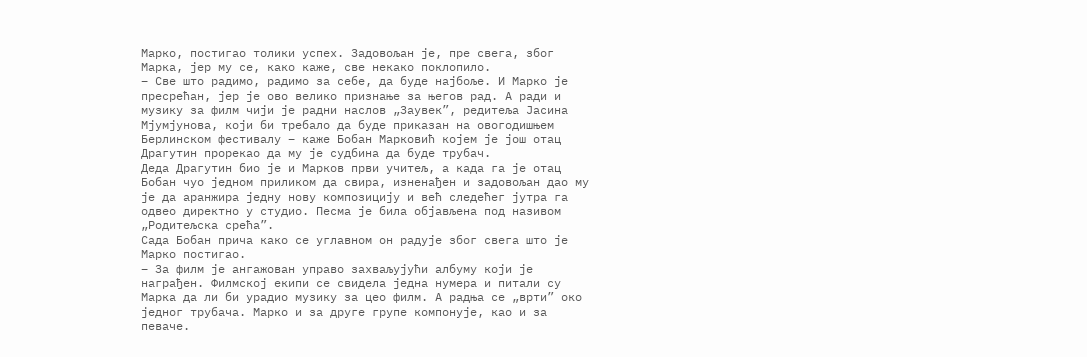Марко, постигао толики успех. Задовољан је, пре свега, због Марка, јер му се, како каже, све некако поклопило.
– Све што радимо, радимо за себе, да буде најбоље. И Марко је пресрећан, јер је ово велико признање за његов рад. А ради и музику за филм чији је радни наслов „Заувек”, редитеља Јасина Мјумјунова, који би требало да буде приказан на овогодишњем Берлинском фестивалу – каже Бобан Марковић којем је још отац Драгутин прорекао да му је судбина да буде трубач.
Деда Драгутин био је и Марков први учитељ, а када га је отац Бобан чуо једном приликом да свира, изненађен и задовољан дао му је да аранжира једну нову композицију и већ следећег јутра га одвео директно у студио. Песма је била објављена под називом „Родитељска срећа”.
Сада Бобан прича како се углавном он радује због свега што је Марко постигао.
– За филм је ангажован управо захваљујући албуму који је награђен. Филмској екипи се свидела једна нумера и питали су Марка да ли би урадио музику за цео филм. А радња се „врти” око једног трубача. Марко и за друге групе компонује, као и за певаче.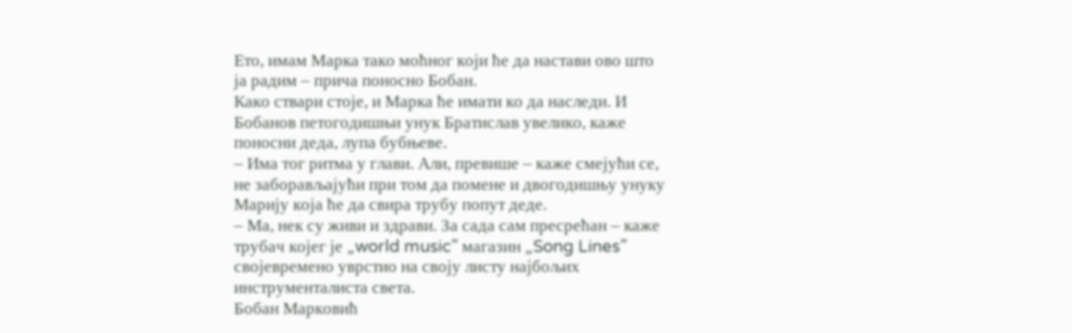Ето, имам Марка тако моћног који ће да настави ово што ја радим – прича поносно Бобан.
Како ствари стоје, и Марка ће имати ко да наследи. И Бобанов петогодишњи унук Братислав увелико, каже поносни деда, лупа бубњеве.
– Има тог ритма у глави. Али, превише – каже смејући се, не заборављајући при том да помене и двогодишњу унуку Марију која ће да свира трубу попут деде.
– Ма, нек су живи и здрави. За сада сам пресрећан – каже трубач којег је „world music” магазин „Song Lines” својевремено уврстио на своју листу најбољих инструменталиста света.
Бобан Марковић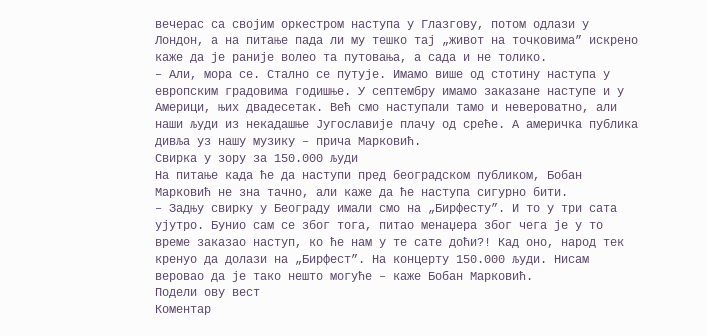вечерас са својим оркестром наступа у Глазгову, потом одлази у Лондон, а на питање пада ли му тешко тај „живот на точковима” искрено каже да је раније волео та путовања, а сада и не толико.
– Али, мора се. Стално се путује. Имамо више од стотину наступа у европским градовима годишње. У септембру имамо заказане наступе и у Америци, њих двадесетак. Већ смо наступали тамо и невероватно, али наши људи из некадашње Југославије плачу од среће. А америчка публика дивља уз нашу музику – прича Марковић.
Свирка у зору за 150.000 људи
На питање када ће да наступи пред београдском публиком, Бобан Марковић не зна тачно, али каже да ће наступа сигурно бити.
– Задњу свирку у Београду имали смо на „Бирфесту”. И то у три сата ујутро. Бунио сам се због тога, питао менаџера због чега је у то време заказао наступ, ко ће нам у те сате доћи?! Кад оно, народ тек кренуо да долази на „Бирфест”. На концерту 150.000 људи. Нисам веровао да је тако нешто могуће – каже Бобан Марковић.
Подели ову вест
Комeнтар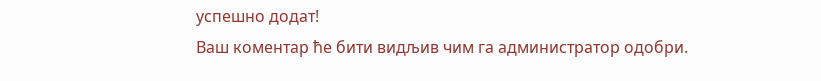успeшно додат!
Ваш комeнтар ћe бити видљив чим га администратор одобри.